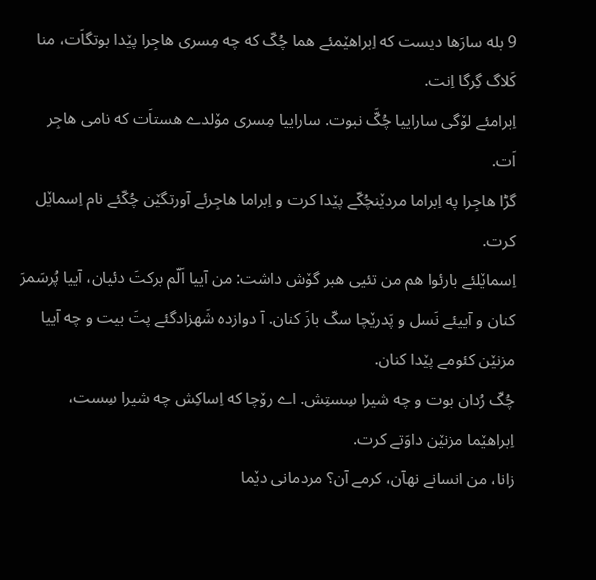9 بله سارَها دیست که اِبراهێمئے هما چُکّ که چه مِسری هاجِرا پێدا بوتگاَت، منا کَلاگ گِرگا اِنت.
اِبرامئے لۆگی ساراییا چُکَّ نبوت. ساراییا مِسری مۆلدے هستاَت که نامی هاجِر اَت.
گڑا هاجِرا په اِبراما مردێنچُکّے پێدا کرت و اِبراما هاجِرئے آورتگێن چُکّئے نام اِسماێل کرت.
اِسماێلئے بارئوا هم من تئیی هبر گۆش داشت: من آییا اَلّم برکتَ دئیان، آییا پُرسَمرَ کنان و آییئے نَسل و پَدرێچا سکّ بازَ کنان. آ دوازده شَهزادگئے پتَ بیت و چه آییا مزنێن کئومے پێدا کنان.
چُکّ رُدان بوت و چه شیرا سِستِش. اے رۆچا که اِساکِش چه شیرا سِست، اِبراهێما مزنێن داوَتے کرت.
زانا، من انسانے نهآن، کرمے آن؟ مردمانی دێما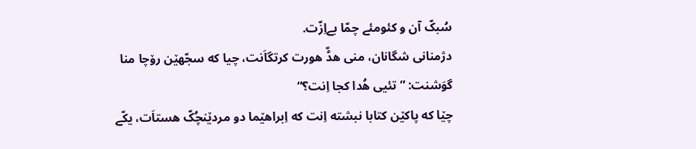سُبکّ آن و کئومئے چمّا بےاِزّت.
دژمنانی شگانان، منی هڈّ هورت کرتگاَنت، چیا که سجّهێن رۆچا منا گوَشنت: ”تئیی هُدا کجا اِنت؟“
چێا که پاکێن کتابا نبشته اِنت که اِبراهێما دو مردێنچُکّ هستاَت، یکّے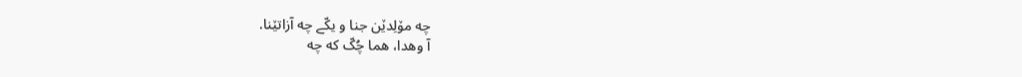چه مۆلِدێن جنا و یکّے چه آزاتێنا.
آ وهدا، هما چُکّ که چه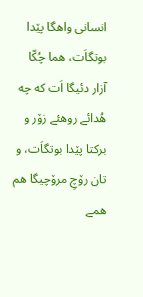انسانی واهگا پێدا بوتگاَت، هما چُکّا آزار دئیگا اَت که چه هُدائے روهئے زۆر و برکتا پێدا بوتگاَت، و تان رۆچِ مرۆچیگا هم همے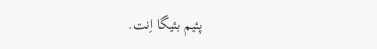پئیم بئیگا اِنت.